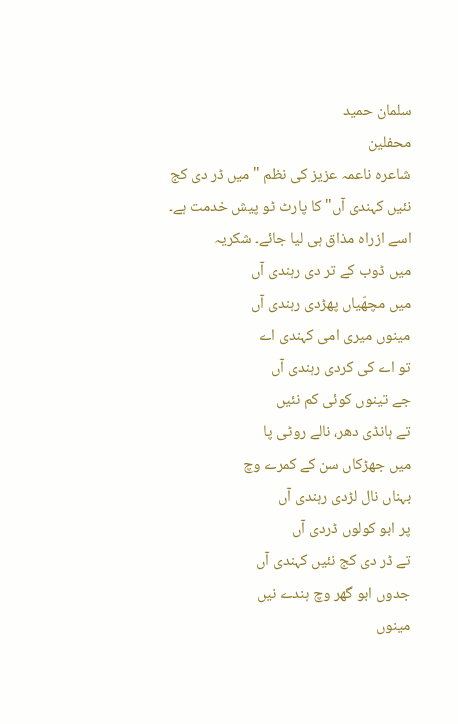سلمان حمید
محفلین
شاعرہ ناعمہ عزیز کی نظم "میں ڈر دی کج نئیں کہندی آں" کا پارٹ ٹو پیش خدمت ہے۔ اسے ازراہ مذاق ہی لیا جائے۔ شکریہ
میں ڈوب کے تر دی رہندی آں
میں مچھّیاں پھڑدی رہندی آں
مینوں میری امی کہندی اے
تو اے کی کردی رہندی آں
جے تینوں کوئی کم نئیں
تے ہانڈی دھر، نالے روٹی پا
میں جھڑکاں سن کے کمرے وچ
بہناں نال لڑدی رہندی آں
پر ابو کولوں ڈردی آں
تے ڈر دی کج نئیں کہندی آں
جدوں ابو گھر وچ ہندے نیں
مینوں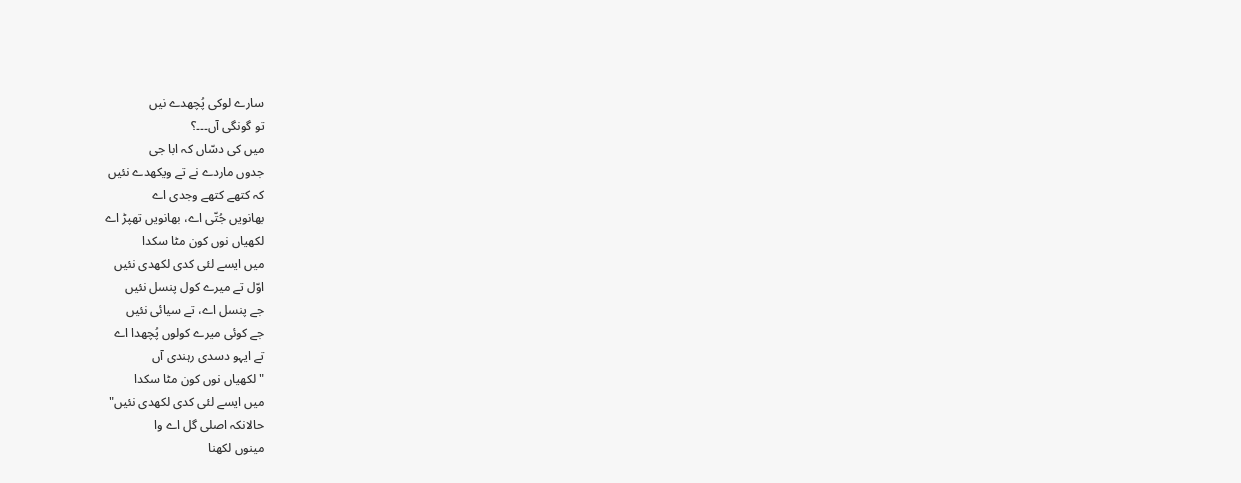سارے لوکی پُچھدے نیں
تو گونگی آں۔۔۔؟
میں کی دسّاں کہ ابا جی
جدوں ماردے نے تے ویکھدے نئیں
کہ کتھے کتھے وجدی اے
بھانویں جُتّی اے، بھانویں تھپڑ اے
لکھیاں نوں کون مٹا سکدا
میں ایسے لئی کدی لکھدی نئیں
اوّل تے میرے کول پنسل نئیں
جے پنسل اے، تے سیائی نئیں
جے کوئی میرے کولوں پُچھدا اے
تے ایہو دسدی رہندی آں
"لکھیاں نوں کون مٹا سکدا
میں ایسے لئی کدی لکھدی نئیں"
حالانکہ اصلی گل اے وا
مینوں لکھنا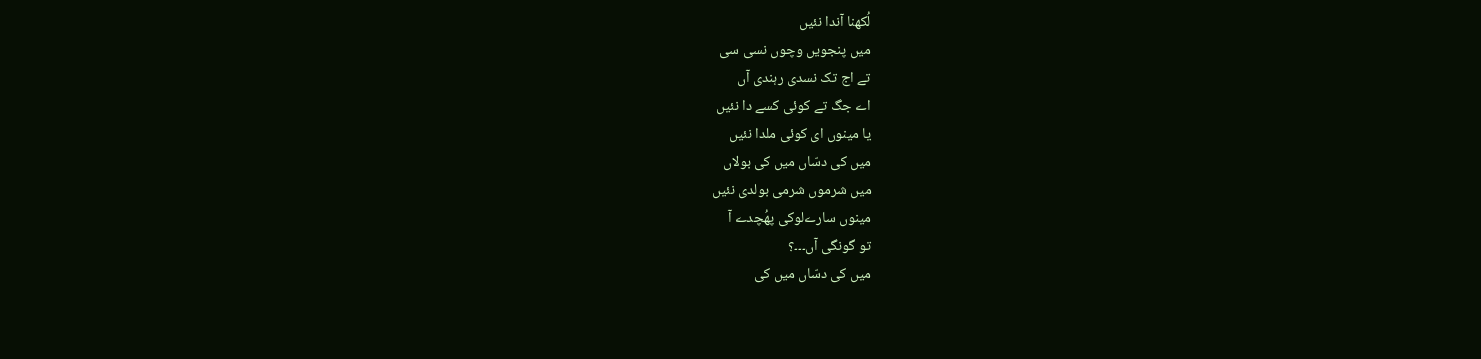لُکھنا آندا نئیں
میں پنجویں وچوں نسی سی
تے اج تک نسدی رہندی آں
اے جگ تے کوئی کسے دا نئیں
یا مینوں ای کوئی ملدا نئیں
میں کی دسّاں میں کی بولاں
میں شرموں شرمی بولدی نئیں
مینوں سارےلوکی پھُچدے آ
تو گونگی آں۔۔۔؟
میں کی دسّاں میں کی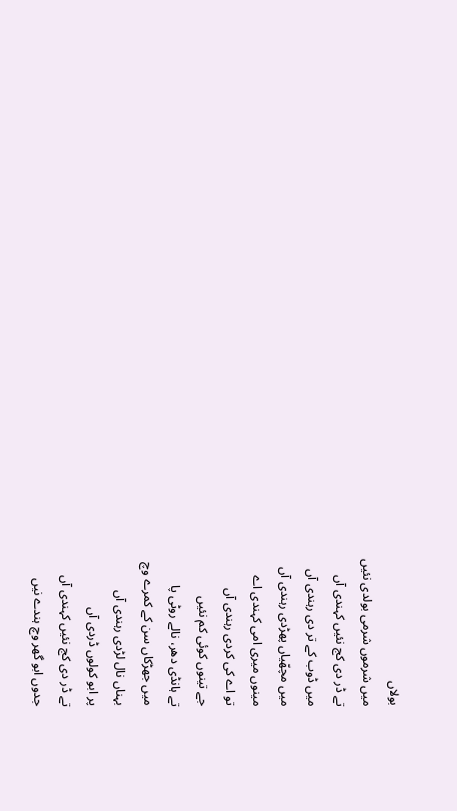بولاں
میں شرموں شرمی بولدی نئیں
تے ڈر دی کج نئیں کہندی آں
میں ڈوب کے تر دی رہندی آں
میں مچھّیاں پھڑدی رہندی آں
مینوں میری امی کہندی اے
تو اے کی کردی رہندی آں
جے تینوں کوئی کم نئیں
تے ہانڈی دھر، نالے روٹی پا
میں جھڑکاں سن کے کمرے وچ
بہناں نال لڑدی رہندی آں
پر ابو کولوں ڈردی آں
تے ڈر دی کج نئیں کہندی آں
جدوں ابو گھر وچ ہندے نیں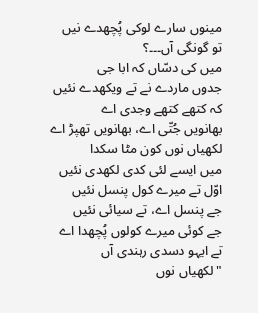مینوں سارے لوکی پُچھدے نیں
تو گونگی آں۔۔۔؟
میں کی دسّاں کہ ابا جی
جدوں ماردے نے تے ویکھدے نئیں
کہ کتھے کتھے وجدی اے
بھانویں جُتّی اے، بھانویں تھپڑ اے
لکھیاں نوں کون مٹا سکدا
میں ایسے لئی کدی لکھدی نئیں
اوّل تے میرے کول پنسل نئیں
جے پنسل اے، تے سیائی نئیں
جے کوئی میرے کولوں پُچھدا اے
تے ایہو دسدی رہندی آں
"لکھیاں نوں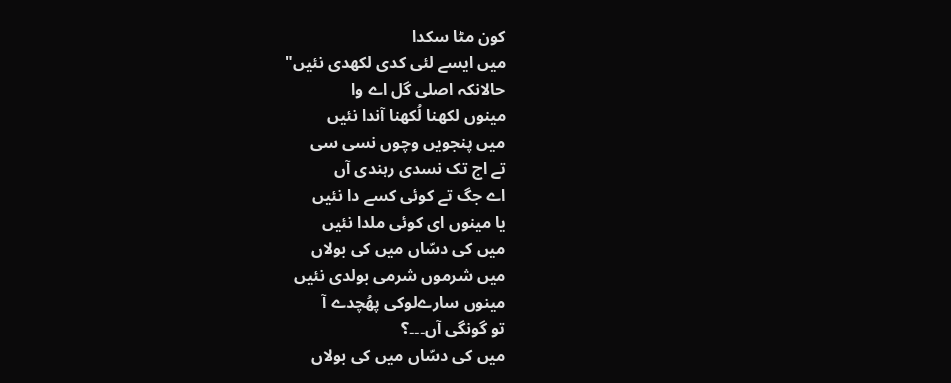کون مٹا سکدا
میں ایسے لئی کدی لکھدی نئیں"
حالانکہ اصلی گل اے وا
مینوں لکھنا لُکھنا آندا نئیں
میں پنجویں وچوں نسی سی
تے اج تک نسدی رہندی آں
اے جگ تے کوئی کسے دا نئیں
یا مینوں ای کوئی ملدا نئیں
میں کی دسّاں میں کی بولاں
میں شرموں شرمی بولدی نئیں
مینوں سارےلوکی پھُچدے آ
تو گونگی آں۔۔۔؟
میں کی دسّاں میں کی بولاں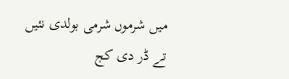میں شرموں شرمی بولدی نئیں
تے ڈر دی کج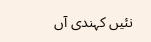نئیں کہندی آں